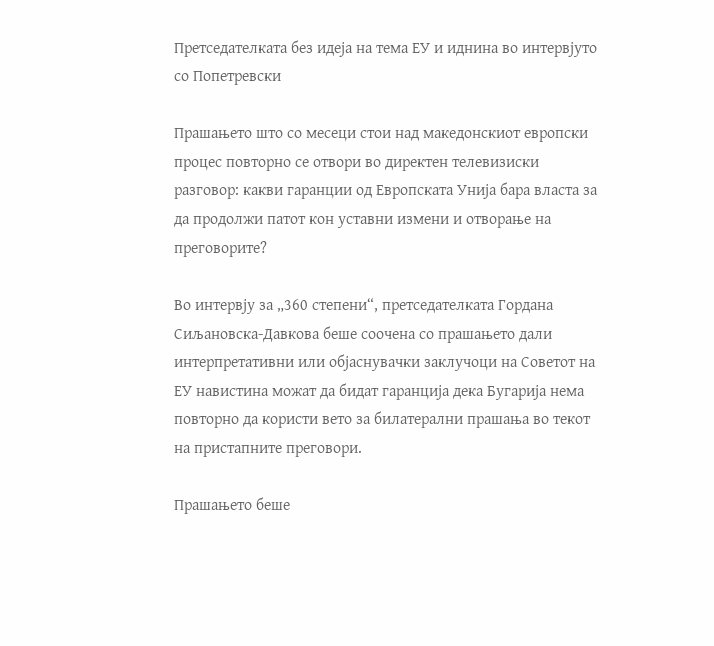Претседателката без идеја на тема ЕУ и иднина во интервјуто со Попетревски

Прашањето што со месеци стои над македонскиот европски процес повторно се отвори во директен телевизиски разговор: какви гаранции од Европската Унија бара власта за да продолжи патот кон уставни измени и отворање на преговорите?

Во интервју за „360 степени“, претседателката Гордана Сиљановска-Давкова беше соочена со прашањето дали интерпретативни или објаснувачки заклучоци на Советот на ЕУ навистина можат да бидат гаранција дека Бугарија нема повторно да користи вето за билатерални прашања во текот на пристапните преговори.

Прашањето беше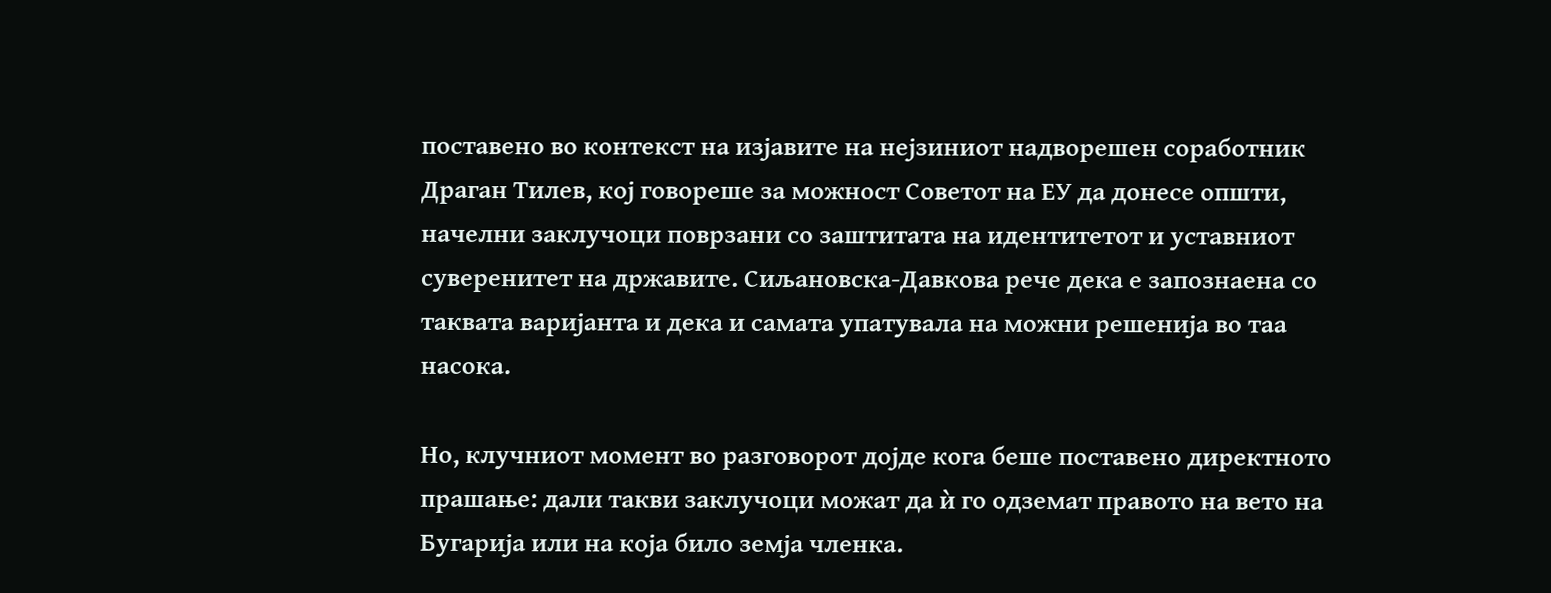поставено во контекст на изјавите на нејзиниот надворешен соработник Драган Тилев, кој говореше за можност Советот на ЕУ да донесе општи, начелни заклучоци поврзани со заштитата на идентитетот и уставниот суверенитет на државите. Сиљановска-Давкова рече дека е запознаена со таквата варијанта и дека и самата упатувала на можни решенија во таа насока.

Но, клучниот момент во разговорот дојде кога беше поставено директното прашање: дали такви заклучоци можат да ѝ го одземат правото на вето на Бугарија или на која било земја членка.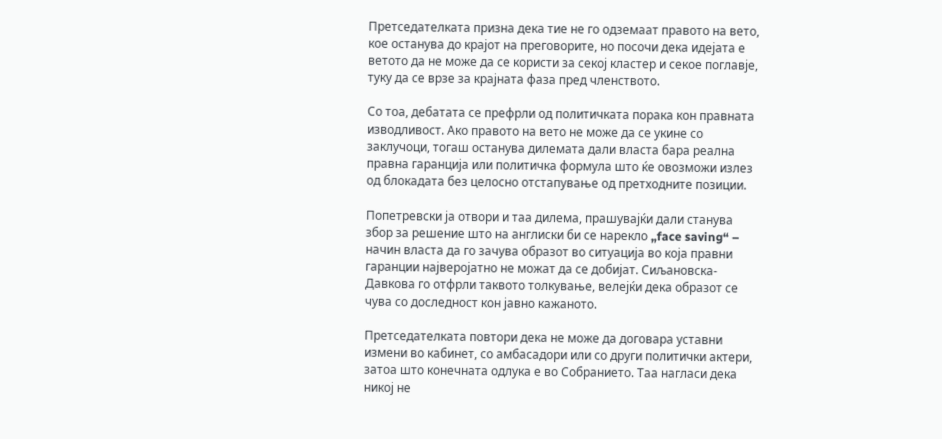Претседателката призна дека тие не го одземаат правото на вето, кое останува до крајот на преговорите, но посочи дека идејата е ветото да не може да се користи за секој кластер и секое поглавје, туку да се врзе за крајната фаза пред членството.

Со тоа, дебатата се префрли од политичката порака кон правната изводливост. Ако правото на вето не може да се укине со заклучоци, тогаш останува дилемата дали власта бара реална правна гаранција или политичка формула што ќе овозможи излез од блокадата без целосно отстапување од претходните позиции.

Попетревски ја отвори и таа дилема, прашувајќи дали станува збор за решение што на англиски би се нарекло „face saving“ – начин власта да го зачува образот во ситуација во која правни гаранции најверојатно не можат да се добијат. Сиљановска-Давкова го отфрли таквото толкување, велејќи дека образот се чува со доследност кон јавно кажаното.

Претседателката повтори дека не може да договара уставни измени во кабинет, со амбасадори или со други политички актери, затоа што конечната одлука е во Собранието. Таа нагласи дека никој не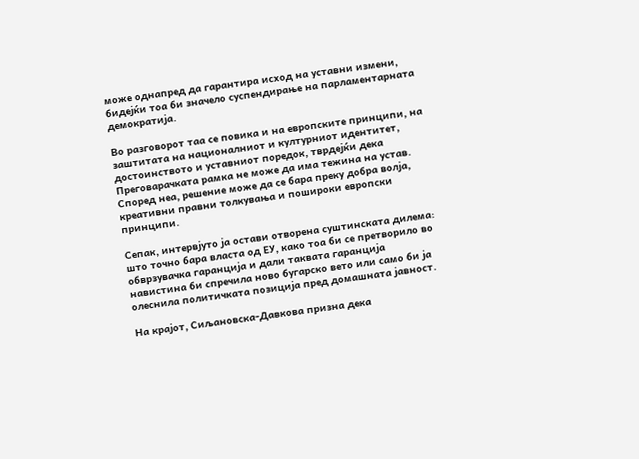може однапред да гарантира исход на уставни измени, бидејќи тоа би значело суспендирање на парламентарната демократија.

Во разговорот таа се повика и на европските принципи, на заштитата на националниот и културниот идентитет, достоинството и уставниот поредок, тврдејќи дека Преговарачката рамка не може да има тежина на устав. Според неа, решение може да се бара преку добра волја, креативни правни толкувања и пошироки европски принципи.

Сепак, интервјуто ја остави отворена суштинската дилема: што точно бара власта од ЕУ, како тоа би се претворило во обврзувачка гаранција и дали таквата гаранција навистина би спречила ново бугарско вето или само би ја олеснила политичката позиција пред домашната јавност.

На крајот, Сиљановска-Давкова призна дека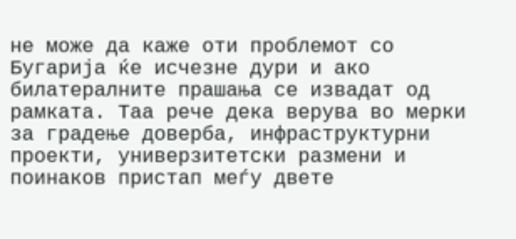не може да каже оти проблемот со Бугарија ќе исчезне дури и ако билатералните прашања се извадат од рамката. Таа рече дека верува во мерки за градење доверба, инфраструктурни проекти, универзитетски размени и поинаков пристап меѓу двете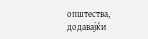општества, додавајќи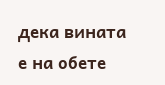дека вината е на обете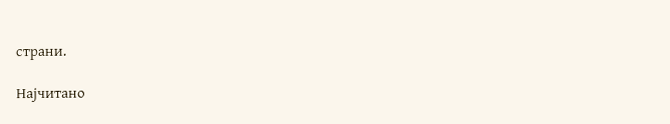страни.

Најчитано